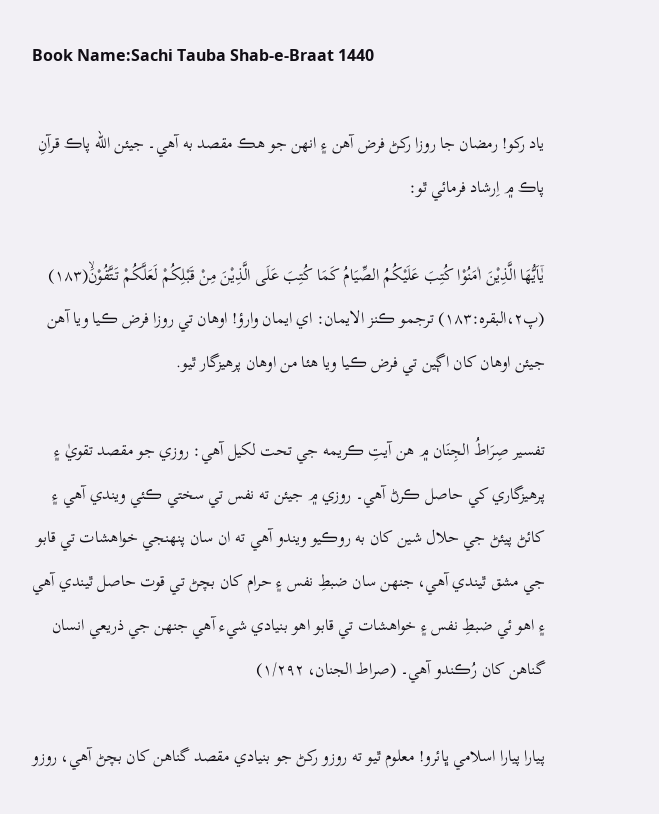Book Name:Sachi Tauba Shab-e-Braat 1440

ياد رکو! رمضان جا روزا رکڻ فرض آهن ۽ انهن جو هڪ مقصد به آهي۔ جيئن الله پاڪ قرآنِ پاڪ ۾ اِرشاد فرمائي ٿو:

یٰۤاَیُّهَا الَّذِیْنَ اٰمَنُوْا كُتِبَ عَلَیْكُمُ الصِّیَامُ كَمَا كُتِبَ عَلَى الَّذِیْنَ مِنْ قَبْلِكُمْ لَعَلَّكُمْ تَتَّقُوْنَۙ(۱۸۳) (پ۲،البقره:۱۸۳) ترجمو ڪنز الايمان: اي ايمان وارؤ! اوهان تي روزا فرض ڪيا ويا آهن جيئن اوهان کان اڳين تي فرض ڪيا ويا هئا من اوهان پرهيزگار ٿيو.

تفسير صِرَاطُ الجِنَان ۾ هن آيتِ ڪريمه جي تحت لکيل آهي: روزي جو مقصد تقويٰ ۽ پرهيزگاري کي حاصل ڪرڻ آهي۔ روزي ۾ جيئن ته نفس تي سختي ڪئي ويندي آهي ۽ کائڻ پيئڻ جي حلال شين کان به روڪيو ويندو آهي ته ان سان پنهنجي خواهشات تي قابو جي مشق ٿيندي آهي، جنهن سان ضبطِ نفس ۽ حرام کان بچڻ تي قوت حاصل ٿيندي آهي ۽ اهو ئي ضبطِ نفس ۽ خواهشات تي قابو اهو بنيادي شيء آهي جنهن جي ذريعي انسان گناهن کان رُڪندو آهي۔ (صراط الجنان، ۱/۲۹۲)

پيارا پيارا اسلامي ڀائرو! معلوم ٿيو ته روزو رکڻ جو بنيادي مقصد گناهن کان بچڻ آهي، روزو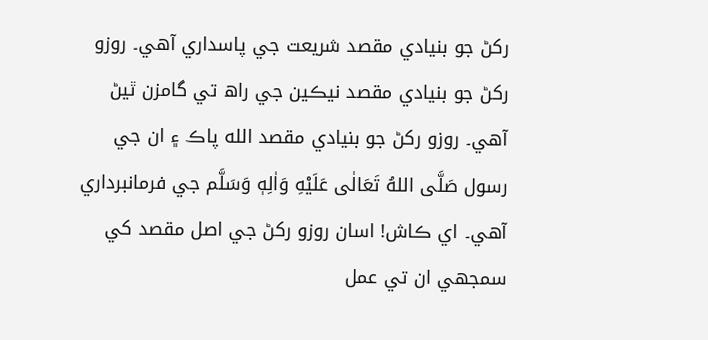رکڻ جو بنيادي مقصد شريعت جي پاسداري آهي۔ روزو رکڻ جو بنيادي مقصد نيڪين جي راھ تي گامزن ٿيڻ آهي۔ روزو رکڻ جو بنيادي مقصد الله پاڪ ۽ ان جي رسول صَلَّى اللهُ تَعَالٰى عَلَيْهِ وَاٰلِهٖ وَسَلَّم جي فرمانبرداري آهي۔ اي ڪاش! اسان روزو رکڻ جي اصل مقصد کي سمجھي ان تي عمل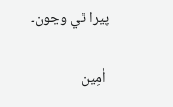پيرا ٿي وڃون۔

 اٰمِين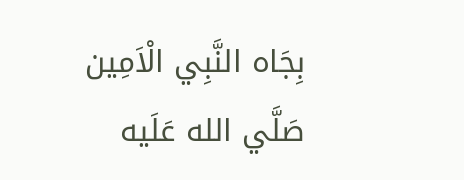بِجَاه النَّبِي الْاَمِين صَلَّي الله عَلَيه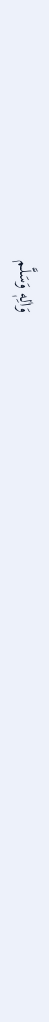وَاٰلِهٖ وَسَلَّم